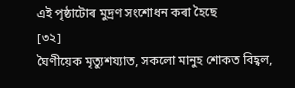এই পৃষ্ঠাটোৰ মুদ্ৰণ সংশোধন কৰা হৈছে
[৩২]
ঘৈণীয়েক মৃত্যুশয্যাত, সকলো মানুহ শোকত বিহ্বল,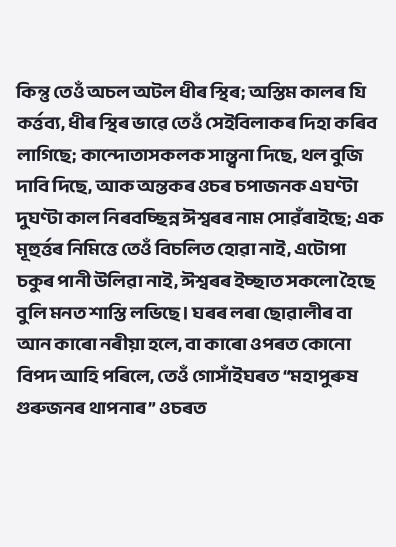কিন্তু তেওঁ অচল অটল ধীৰ স্থিৰ; অস্তিম কালৰ যি কৰ্ত্তব্য, ধীৰ স্থিৰ ভাৱে তেওঁ সেইবিলাকৰ দিহা কৰিব লাগিছে; কান্দোতাসকলক সান্ত্বনা দিছে, থল বুজি দাবি দিছে, আক অন্তকৰ ওচৰ চপাজনক এঘণ্টা দুঘণ্টা কাল নিৰবচ্ছিন্ন ঈশ্বৰৰ নাম সোৱঁৰাইছে; এক মূহুৰ্ত্তৰ নিমিত্তে তেওঁ বিচলিত হোৱা নাই, এটোপা চকুৰ পানী উলিৱা নাই, ঈশ্বৰৰ ইচ্ছাত সকলো হৈছে বুলি মনত শাস্তি লভিছে। ঘৰৰ লৰা ছোৱালীৰ বা আন কাৰো নৰীয়া হলে, বা কাৰো ওপৰত কোনো বিপদ আহি পৰিলে, তেওঁ গোসাঁইঘৰত “মহাপুৰুষ গুৰুজনৰ থাপনাৰ” ওচৰত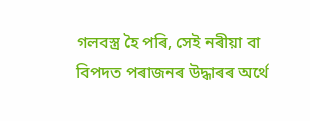গলবস্ত্ৰ হৈ পৰি, সেই নৰীয়া বা বিপদত পৰাজনৰ উদ্ধাৰৰ অৰ্থে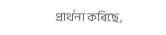প্ৰাৰ্থনা কৰিছে,